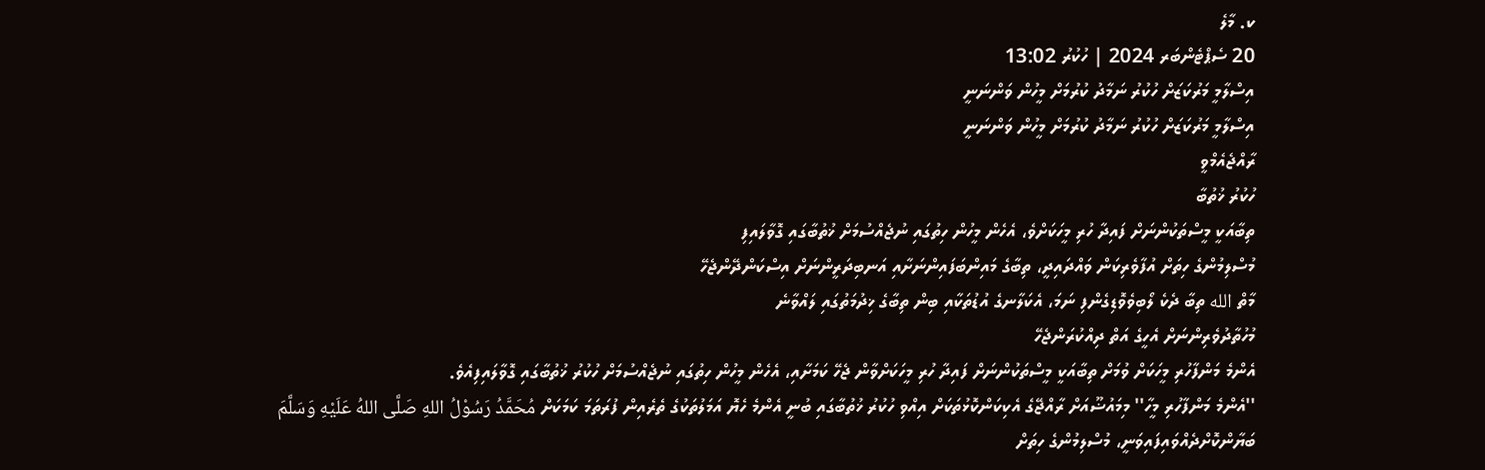ކ. މާލެ
20 ސެޕްޓެންބަރ 2024 | ހުކުރު 13:02
އިސްލާމީ މަރުކަޒަށް ހުކުރު ނަމާދު ކުރުމަށް މީހުން ވަންނަނީ
އިސްލާމީ މަރުކަޒަށް ހުކުރު ނަމާދު ކުރުމަށް މީހުން ވަންނަނީ
ރާއްޖެއެމްވީ
ހުކުރު ޚުތުބާ
ތިބާއަކީ މީސްތަކުންނަށް ފައިދާ ހުރި މީހަކަށްވެ، އެހެން މީހުން ހިތުގައި ނުޖެއްސުމަށް ޚުތުބާގައި ގޮވާލައިފި
މުސްލިމުންގެ ހިތަށް އުފާވެރިކަން ވައްދައިދީ، ތިބާގެ މައިންބަފައިންނަށާއި އަނބިދަރީންނަށް އިސްކަންދޭންޖެހޭ
މާތް الله ތިބާ ދެކެ ލޯބިވެވޮޑިގެންފި ނަމަ، އެކަލާނގެ އުޑުތަކާއި ބިން ތިބާގެ ޚިދުމަތުގައި ލައްވާނެ
މުހުތާދުވެރިންނަށް އެހީގެ އަތް ދިއްކުރަންޖެހޭ
އެންމެ މަންފާހުރި މީހަކަށް ވުމަށް ތިބާއަކީ މީސްތަކުންނަށް ފައިދާ ހުރި މީހަކަށްވާން ޖެހޭ ކަމަށާއި، އެހެން މީހުން ހިތުގައި ނުޖެއްސުމަށް ހުކުރު ޚުތުބާގައި ގޮވާލައިފިއެވެ.
''އެންމެ މަންފާހުރި މީހާ'' މިމައުޟޫއަށް ރާއްޖޭގެ އެކިކަންކޮޅުތަކަށް އިއްވި ހުކުރު ޚުތުބާގައި ބުނީ އެންމެ ހެޔޮ އަމަލުތަކުގެ ތެރެއިން ފުރަތަމަ ކަމަކަށް مُحَمَّدُ رَسُوْلُ اللهِ صَلَّى اللهُ عَلَيْهِ وَسَلَّمَ ބަޔާންކޮށްދެއްވައިފައިވަނީ، މުސްލިމުންގެ ހިތަށް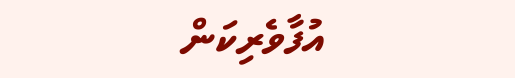އުފާވެރިކަން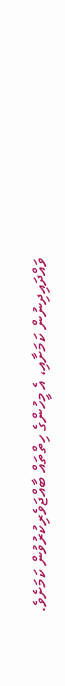ވައްދައިދިނުން ކަމަށާއި، އެ މީހުންގެ ހިތްތައް ބާއްޖަވެރިކުރުވުން ކަމަށެވެ.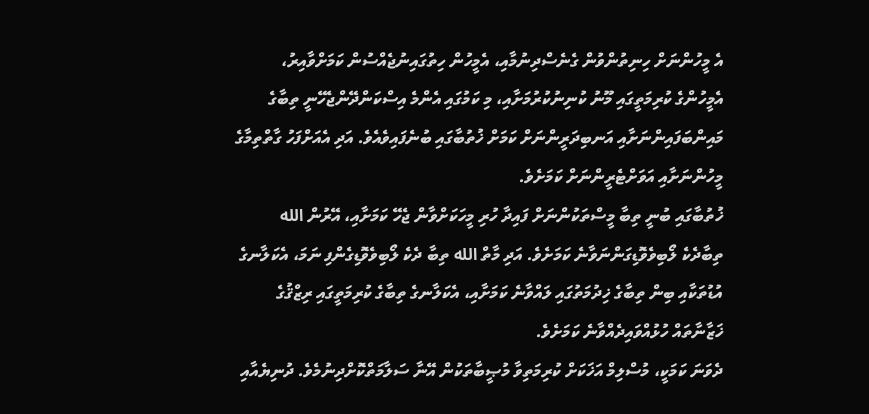އެ މީހުންނަށް ހިނިތުންވުން ގެނެސްދިނުމާއި، އެމީހުން ހިތުގައިނުޖެއްސުން ކަމަށްވާއިރު، އެމީހުންގެ ކުރިމަތީގައި މޫނު ކުނިނުކުރުމަށާއި، މި ކަމުގައި އެންމެ އިސްކަންދޭންޖެހޭނީ ތިބާގެ މައިންބަފައިންނަށާއި އަނބިދަރީންނަށް ކަމަށް ޚުތުބާގައި ބުނެފައިވެއެވެ. އަދި އެއަށްފަހު ގާތްތިމާގެ މީހުންނަށާއި އަވަށްޓެރީންނަށް ކަމަށެވެ.
ޚުތުބާގައި ބުނީ ތިބާ މީސްތަކުންނަށް ފައިދާ ހުރި މީހަކަށްވާން ޖެހޭ ކަމަށާއި، އޭރުން الله ތިބާދެކެ ލޯބިވެވޮޑިގަންނަވާނެ ކަމަށެވެ. އަދި މާތް الله ތިބާ ދެކެ ލޯބިވެވޮޑިގެންފި ނަމަ، އެކަލާނގެ އުޑުތަކާއި ބިން ތިބާގެ ޚިދުމަތުގައި ލައްވާނެ ކަމަށާއި، އެކަލާނގެ ތިބާގެ ކުރިމަތީގައި ރިޒްޤުގެ ޚަޒާނާތައް ހުޅުއްވައިދެއްވާނެ ކަމަށެވެ.
ދެވަނަ ކަމަކީ، މުސްލިމް އަޚަކަށް ކުރިމަތިވާ މުޞީބާތަކުން އޭނާ ސަލާމަތްކޮށްދިނުމެވެ. ދުނިޔެއާއި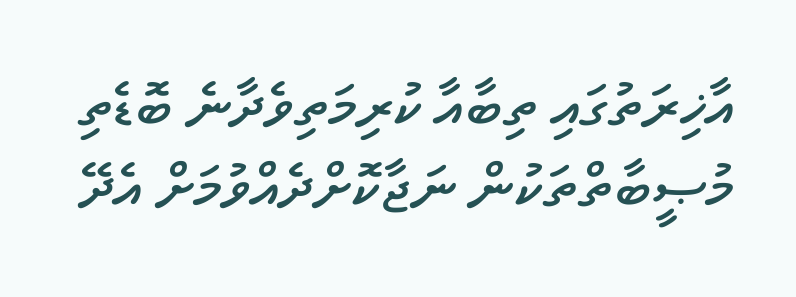އާޚިރަތުގައި ތިބާއާ ކުރިމަތިވެދާނެ ބޮޑެތި މުޞީބާތްތަކުން ނަޖާކޮށްދެއްވުމަށް އެދޭ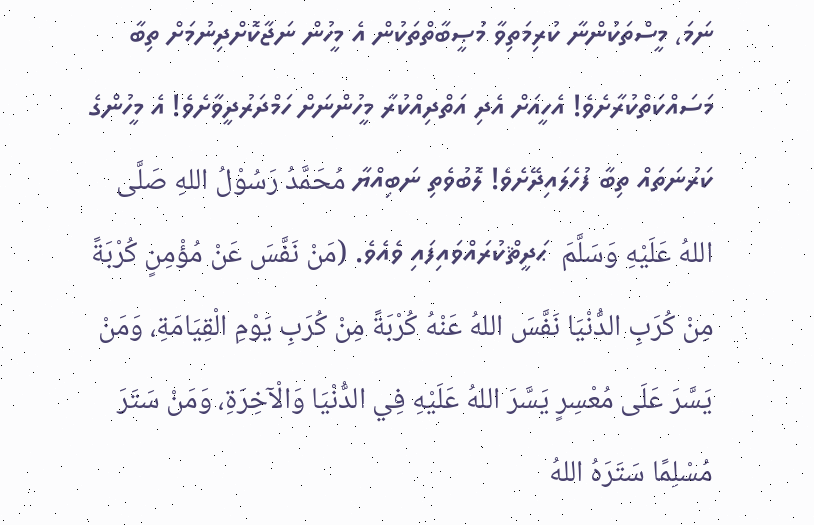ނަމަ، މީސްތަކުންނާ ކުރިމަތިވާ މުޞީބާތްތަކުން އެ މީހުން ނަޖާކޮށްދިނުމަށް ތިބާ މަސައްކަތްކުރާށެވެ! އެހީއަށް އެދި އަތްދިއްކުރާ މީހުންނަށް ހަމްދަރުދީވާށެވެ! އެ މީހުންގެ ކަރުނަތައް ތިބާ ފުހެލައިދޭށެވެ! ލޮބުވެތި ނަބިއްޔާ مُحَمَّدُ رَسُوْلُ اللهِ صَلَّى اللهُ عَلَيْهِ وَسَلَّمَ  ޙަދީޘްކުރައްވައިފައި ވެއެވެ. (مَنْ نَفَّسَ عَنْ مُؤْمِنٍ كُرْبَةً مِنْ كُرَبِ الدُّنْيَا نَفَّسَ اللهُ عَنْهُ كُرْبَةً مِنْ كُرَبِ يَوْمِ الْقِيَامَةِ، وَمَنْ يَسَّرَ عَلَى مُعْسِرٍ يَسَّرَ اللهُ عَلَيْهِ فِي الدُّنْيَا وَالْآخِرَةِ، وَمَنْ سَتَرَ مُسْلِمًا سَتَرَهُ اللهُ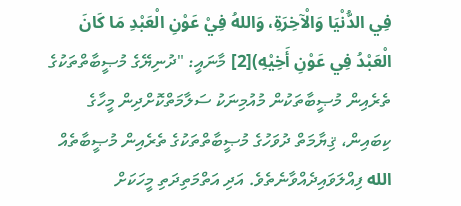فِي الدُّنْيَا وَالْآخِرَةِ، وَاللهُ فِيْ عَوْنِ الْعَبْدِ مَا كَانَ الْعَبْدُ فِي عَوْنِ أَخِيْهِ)[2] މާނައީ: "ދުނިޔޭގެ މުޞީބާތްތަކުގެ ތެރެއިން މުޞީބާތަކުން މުއުމިނަކު ސަލާމަތްކޮށްދިން މީހާގެ ކިބައިން، ޤިޔާމަތް ދުވަހުގެ މުޞީބާތްތަކުގެ ތެރެއިން މުޞީބާތެއް الله ފިއްލަވައިދެއްވާނެތެވެ. އަދި އަތްމަތިދަތި މީހަކަށް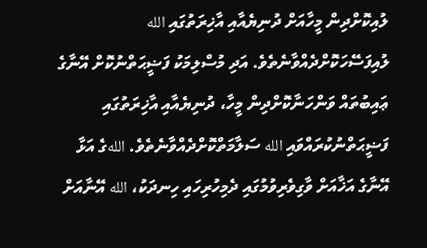ލުއިކޮށްދިން މީހާއަށް ދުނިޔެއާއި އާޚިރަތުގައި الله ލުއިފަސޭހަކޮށްދެއްވާނެތެވެ. އަދި މުސްލިމަކު ފަޟީޙަތްނުކޮށް އޭނާގެ ޢައިބުތައް ވަންހަނާކޮށްދިން މީހާ، ދުނިޔެއާއި އާޚިރަތުގައި ފަޟީޙަތްނުކުރައްވައި الله ސަލާމަތްކޮށްދެއްވާނެތެވެ. اللهގެ އަޅާ އޭނާގެ އަޚާއަށް ވާގިވެރިވުމުގައި ދެމިހުރިހައި ހިނދަކު، الله އޭނާއަށް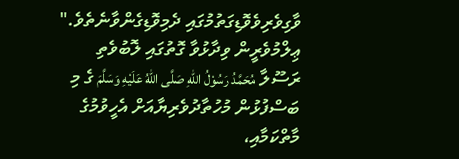ވާގިވެރިވެވޮޑިގަތުމުގައި ދެމިވޮޑިގެންވާނެތެވެ." ޢިލްމުވެރީން ވިދާޅުވާ ގޮތުގައި ލޮބުވެތި ރަސޫލާ مُحَمَّدُ رَسُوْلُ اللهِ صَلَّى اللهُ عَلَيْهِ وَسَلَّمَ ގެ މި ބަސްފުޅުން މުހުތާދުވެރިޔާއަށް އެހީވުމުގެ މާތްކަމާއި،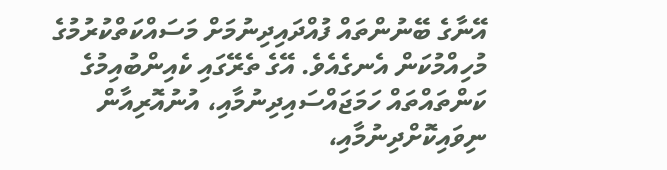އޭނާގެ ބޭނުންތައް ފުއްދައިދިނުމަށް މަސައްކަތްކުރުމުގެ މުހިއްމުކަން އެނގެއެވެ. އޭގެ ތެރޭގައި ކެއިންބުއިމުގެ ކަންތައްތައް ހަމަޖައްސައިދިނުމާއި، އުނުއޮރިއާން ނިވައިކޮށްދިނުމާއި،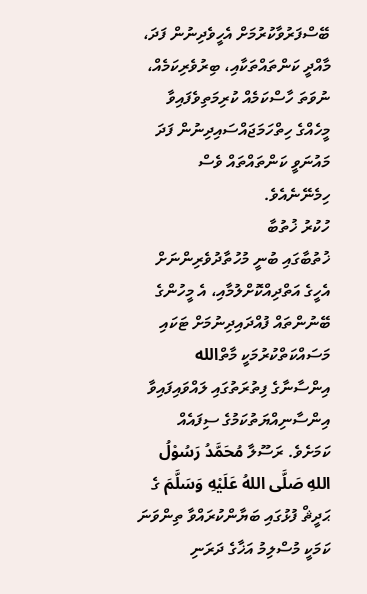ބޭސްފަރުވާކުރުމަށް އެހީވެދިނުން ފަދަ، މާއްދީ ކަންތައްތަކާއި، ބިރުވެރިކަމެއް، ނުވަތަ ހާސްކަމެއް ކުރިމަތިވެފައިވާ މީހެއްގެ ހިތްހަމަޖައްސައިދިނުން ފަދަ މައުނަވީ ކަންތައްތައް ވެސް ހިމެނޭނެއެވެ.
ހުކުރު ޚުތުބާ
ޚުތުބާގައި ބުނީ މުހުތާދުވެރިންނަށް އެހީގެ އަތްދިއްކޮށްލުމާއި، އެ މީހުންގެ ބޭނުންތައް ފުއްދައިދިނުމަށް ޓަކައި މަސައްކަތްކުރުމަކީ މާތްالله އިންސާނާގެ ފިތުރަތުގައި ލައްވައިފައިވާ އިންސާނިއްޔަތުކަމުގެ ސިފައެއް ކަމަށެވެ. ރަސޫލާ مُحَمَّدُ رَسُوْلُ اللهِ صَلَّى اللهُ عَلَيْهِ وَسَلَّمَ ގެ ޙަދީޘް ފުޅުގައި ބަޔާންކުރައްވާ ތިންވަނަ ކަމަކީ މުސްލިމު އަޚާގެ ދަރަނި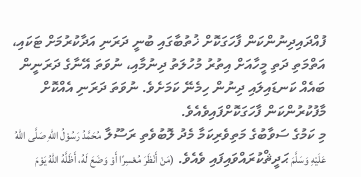ފުއްދައިދިނުންކަން ފާހަގަކޮށް ޚުތުބާގައި ބުނީ ދަރަނި އަދާކުރުމަށް ޓަކައި، އަތްމަތި ދަތި މީހާއަށް އިތުރު މުހުލަތު ދިނުމާއި، ނުވަތަ އޭނާގެ ދަރަނީން ބައެއް ކަނޑައިލައި ދިނުން ހިމެނޭ ކަމަށެވެ. ނުވަތަ ދަރަނި އެއްކޮށް މާފުކުރުންކަން ފާހަގަކޮށްފައިވެއެވެ.
މި ކަމުގެ ސަވާބުގެ މަތިވެރިކަމާ މެދު ލޮބުވެތި ރަސޫލާ مُحَمَّدُ رَسُوْلُ اللهِ صَلَّى اللهُ عَلَيْهِ وَسَلَّمَ ޙަދީޘްކުރައްވައިފައި ވެއެވެ. (مَنْ أَنْظَرَ مُعْسِرًا أَوْ وَضَعَ لَهُ، أَظَلَّهُ اللهُ يَوْمَ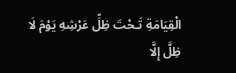الْقِيَامَةِ تَـحْتَ ظِلِّ عَرْشِهِ يَوْمَ لَا ظِلَّ إِلَّا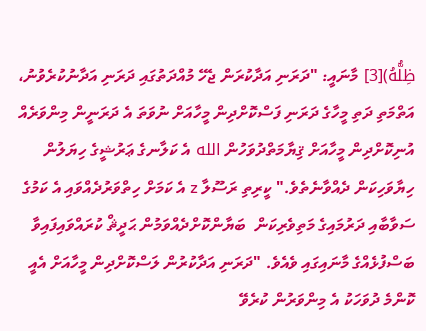ظِلُّهُ)[3] މާނައީ: "ދަރަނި އަދާކުރަން ޖެހޭ މުއްދަތުގައި ދަރަނި އަދާނުކުރެވުނު، އަތްމަތި ދަތި މީހާގެ ދަރަނި ފަސްކޮށްދިން މީހާއަށް ނުވަތަ އެ ދަރަނީން މިންވަރެއް އުނިކޮށްދިން މީހާއަށް ޤިޔާމަތްދުވަހުން الله އެ ކަލާނގެ ޢަރުޝީގެ ހިޔަލުން ހިޔާވަހިކަން ދެއްވާނެތެވެ." ކީރިތި ރަސޫލާ z އެ ކަމަށް ހިތްވަރުދެއްވައި އެ ކަމުގެ ސަވާބާއި ދަރުމައިގެ މަތިވެރިކަން  ބަޔާންކޮށްދެއްވަމުން ޙަދީޘް ކުރައްވައިފައިވާ ބަސްފުޅެއްގެ މާނައިގައި ވެއެވެ. "ދަރަނި އަދާކުރުން ލަސްކޮށްދިން މީހާއަށް އެއީ ކޮންމެ ދުވަހަކު އެ މިންވަރުން ކުރެވޭ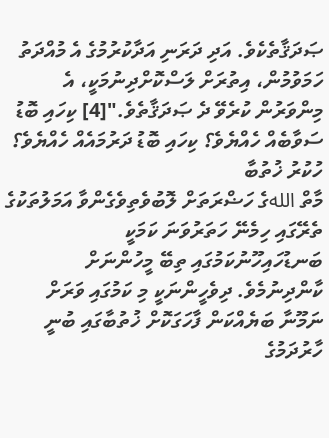ޞަދަޤާތެކެވެ. އަދި ދަރަނި އަދާކުރުމުގެ އެ މުއްދަތު ހަމަވުމުން، އިތުރަށް ލަސްކޮށްދިނުމަކީ، އެ މިންވަރުން ކުރެވޭ ދެ ޞަދަޤާތެވެ."[4] ކިހައި ބޮޑު ސަވާބެއް ހެއްޔެވެ؟ ކިހައި ބޮޑު ދަރުމައެއް ހެއްޔެވެ؟
ހުކުރު ޚުތުބާ
މާތް اللهގެ ހަޟްރަތަށް ލޮބުވެތިވެގެންވާ އަމަލުތަކުގެ ތެރޭގައި ހިމެނޭ ހަތަރުވަނަ ކަމަކީ ބަނޑުހައިހޫނުކަމުގައި ތިބޭ މީހުންނަށް ކާންދިނުމެވެ. ދިވެހީންނަކީ މި ކަމުގައި ވަރަށް ނަމޫނާ ބަޔެއްކަން ފާހަގަކޮށް ޚުތުބާގައި ބުނީ ހާރުދަމުގެ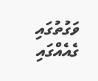ވަގުތުގައި ގެއެއްގައި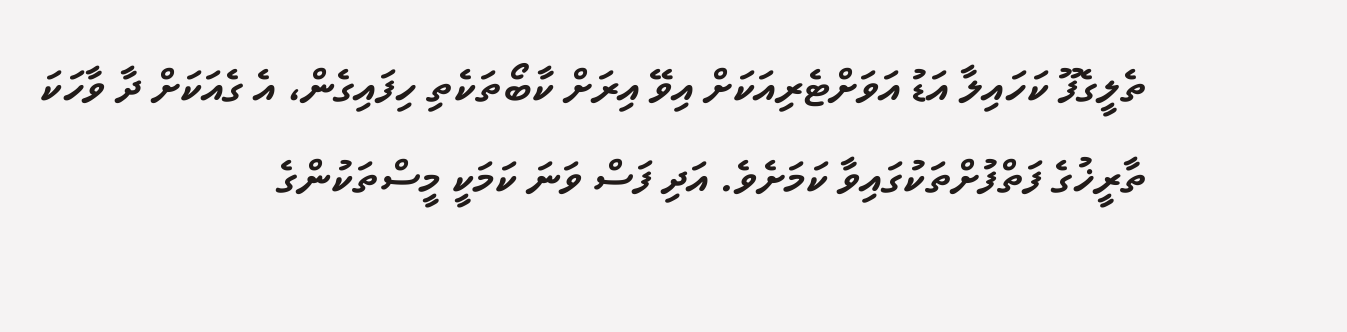ތެލީގެފޫ ކަހައިލާ އަޑު އަވަށްޓެރިއަކަށް އިވޭ އިރަށް ކާބޯތަކެތި ހިފައިގެން، އެ ގެއަކަށް ދާ ވާހަކަ ތާރީޚުގެ ފަތްފުށްތަކުގައިވާ ކަމަށެވެ. އަދި ފަސް ވަނަ ކަމަކީ މީސްތަކުންގެ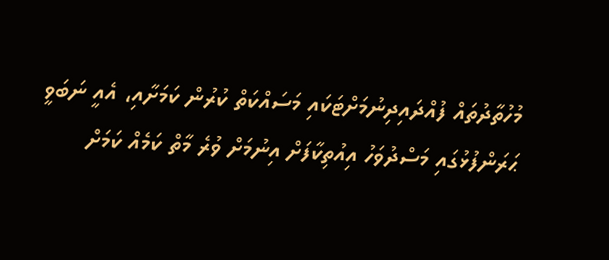މުހުތާދުތައް ފުއްދައިދިނުމަށްޓަކައި މަސައްކަތް ކުރުން ކަމަށާއި، އެއީ ނަބަވީ ޙަރަންފުޅުގައި މަސްދުވަހު އިއުތިކާފަށް އިނުމަށް ވުރެ މާތް ކަމެއް ކަމަށް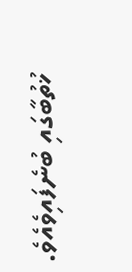ޚުތުބާގައި ބުނެފައިވެއެވެ.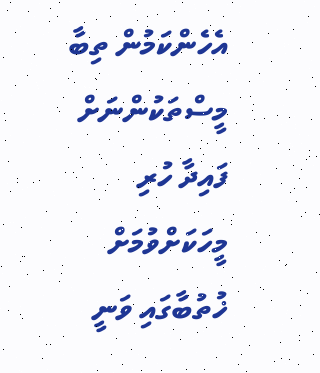އެހެންކަމުން ތިބާ މީސްތަކުންނަށް ފައިދާ ހުރި މީހަކަށްވުމަށް ޚުތުބާގައި ވަނީ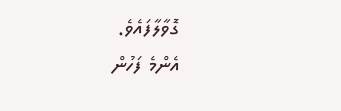ގޮވާލާފައެވެ.
އެންމެ ފަހުން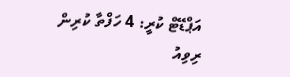އަޕްޑޭޓް ކުރީ: 4 ހަފްތާ ކުރިން
ރިވިއު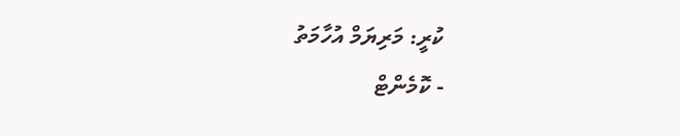ކުރީ: މަރިޔަމް އުހާމަތު
- ކޮމެންޓް